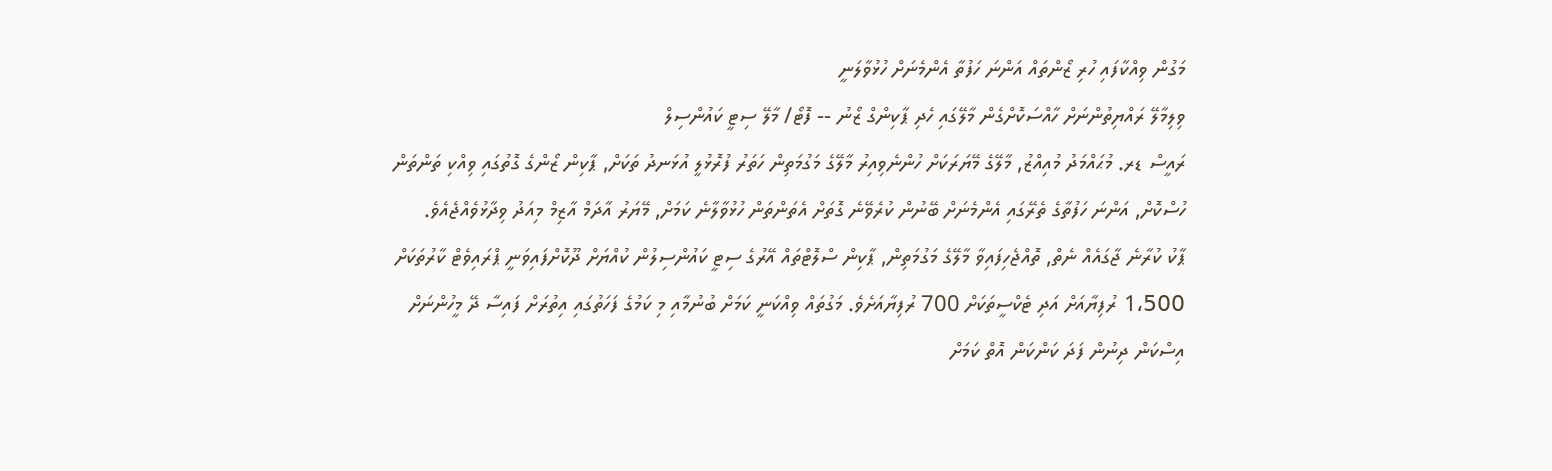މަގުން ވިއްކާފައި ހުރި ޒޯންތައް އަންނަ ހަފުތާ އެންމެނަށް ހުޅުވާލަނީ
ވިލިމާލޭ ރައްޔިތުންނަށް ހާއްސަކޮށްގެން މާލޭގައި ހެދި ޕާކިންގް ޒޯނު -- ފޮޓޯ/ މާލޭ ސިޓީ ކައުންސިލް
ރައީސް ޑރ. މުޙައްމަދު މުއިއްޒު, މާލޭގެ މޭޔަރަކަށް ހުންނެވިއިރު މާލޭގެ މަގުމަތިން ހަތަރު ފުރޮޅުލީ އުޅަނދު ތަކަށް, ޕާކިން ޒޯންގެ ގޮތުގައި ވިއްކި ތަންތަން ހުސްކޮށް, އަންނަ ހަފުތާގެ ތެރޭގައި އެންމެނަށް ބޭނުން ކުރެވޭނެ ގޮތަށް އެތަންތަން ހުޅުވާލާނެ ކަމަށް, މޭޔަރު އާދަމް އާޒިމް މިއަދު ވިދާޅުވެއްޖެއެވެ.
ޕާކު ކުރާނެ ޖާގައެއް ނެތް, ތޮއްޖެހިފައިވާ މާލޭގެ މަގުމަތިން, ޕާކިން ސްލޮޓްތައް އޭރުގެ ސިޓީ ކައުންސިލުން ކުއްޔަށް ދޫކޮށްފައިވަނީ ޕްރައިވެޓް ކާރުތަކަށް 1،500 ރުފިޔާއަށް އަދި ޓެކްސީތަކަށް 700 ރުފިޔާއަށެވެ. މަގުތައް ވިއްކަނީ ކަމަށް ބުނުމާއި މި ކަމުގެ ފަހަތުގައި އިތުރަށް ފައިސާ ދޭ މީހުންނަށް އިސްކަން ދިނުން ފަދަ ކަންކަން އޮތް ކަމަށް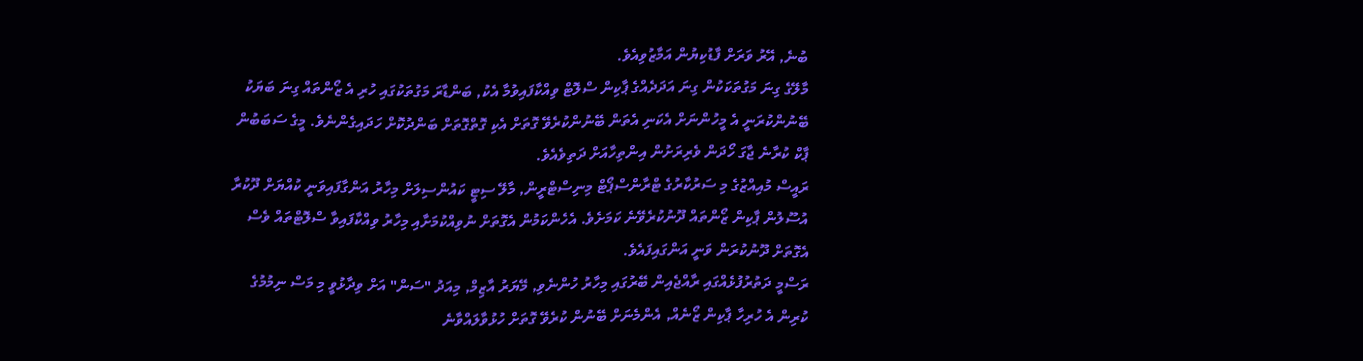ބުނެ, އޭރު ވަރަށް ފާޑުކިޔުން އަމާޒުވިއެވެ.
މާލޭގެ ގިނަ މަގުތަކަކުން ގިނަ އަދަދެއްގެ ޕާކިން ސްލޮޓް ވިއްކާފައިވުމާ އެކު, ބަންޑާރަ މަގުތަކުގައި ހުރި އެ ޒޯންތައް ގިނަ ބަޔަކު ބޭނުންކުރަނީ އެ މީހުންނަށް އެކަނި އެތަން ބޭނުންކުރެވޭ ގޮތަށް އެކި ގޮތްގޮތަށް ބަންދުކޮށް ހަދައިގެންނެވެ. މީގެ ސަބަބުން ޕާކް ކުރާނެ ޖާގަ ހޯދަން ވެރިރަށުން އިންތިހާއަށް ދަތިވެއެވެ.
ރައީސް މުއިއްޒުގެ މި ސަރުކާރުގެ ޓްރާންސްޕޯޓް މިނިސްޓްރީން, މާލޭ ސިޓީ ކައުންސިލަށް މިހާރު އަންގާފައިވަނީ ކުއްޔަށް ދޫކުރާ އުސޫލުން ޕާކިން ޒޯންތައް ދޫނުކުރެވޭނެ ކަމަށެވެ. އެހެންކަމުން އެގޮތަށް ނުވިއްކުމަށާއި މިހާރު ވިއްކާފައިވާ ސްލޮޓްތައް ވެސް އެގޮތަށް ދޫނުކުރަން ވަނީ އަންގައިފައެވެ.
ރަސްމީ ދަތުރުފުޅެއްގައި ރާއްޖެއިން ބޭރުގައި މިހާރު ހުންނެވި, މޭޔަރު އާޒިމް, މިއަދު "ސަން" އަށް ވިދާޅުވީ މި މަސް ނިމުމުގެ ކުރިން އެ ހުރިހާ ޕާކިން ޒޯނެއް, އެންމެނަށް ބޭނުން ކުރެވޭ ގޮތަށް ހުޅުވާލައްވާނެ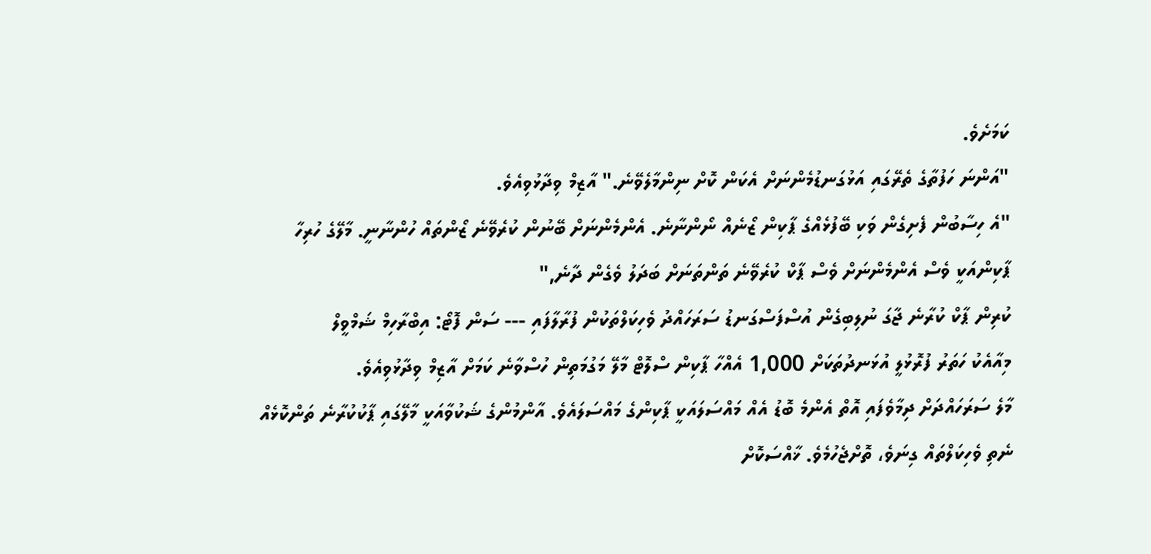ކަމަށެވެ.
"އަންނަ ހަފުތާގެ ތެރޭގައި އަޅުގަނޑުމެންނަށް އެކަން ކޮށް ނިންމާލެވޭނެ." އާޒިމް ވިދާޅުވިއެވެ.
"އެ ހިސާބުން ފެށިގެން ވަކި ބޭފުޅެއްގެ ޕާކިން ޒޯނެއް ނޯންނާނެ. އެންމެންނަށް ބޭނުން ކުރެވޭނެ ޒޯންތައް ހުންނާނީ. މާލޭގެ ހުރިހާ ޕާކިންއަކީ ވެސް އެންމެންނަށް ވެސް ޕާކް ކުރެވޭނެ ތަންތަނަށް ބަދަލު ވެގެން ދާނެ,"
ކުރިން ޕާކް ކުރާނެ ޖާގަ ނުލިބިގެން އުސްފަސްގަނޑު ސަރަހައްދު ވެހިކަލްތަކުން ފުރާލާފައި --- ސަން ފޮޓޯ: އިބްރާހިމް ޝަމްވީލް
މިއާއެކު ހަތަރު ފުރޮޅުލީ އުޅަނދުތަކަށް 1,000 އެއްހާ ޕާކިން ސްލޮޓް މާލޭ މަގުމަތިން ހުސްވާނެ ކަމަށް އާޒިމް ވިދާޅުވިއެވެ.
މާލެ ސަރަހައްދަށް ދިމާވެފައި އޮތް އެންމެ ބޮޑު އެއް މައްސަލައަކީ ޕާކިންގެ މައްސަލައެވެ. އާންމުންގެ ޝަކުވާއަކީ މާލޭގައި ޕާކުކުރާނެ ތަންކޮޅެއް ނެތި ވެހިކަލްތައް ގިނަވެ، ތޮށްޖެހުމެވެ. ޚާއްސަކޮށް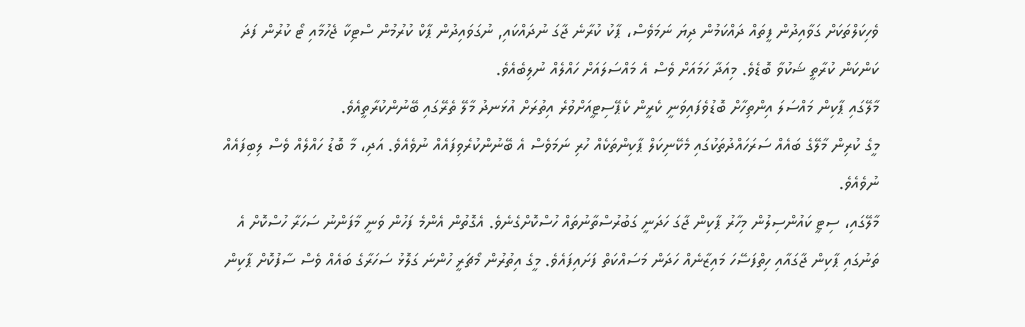ވެހިކަލްތަކަށް ގަވާއިދުން ފީތައް ދައްކަމުން ދިޔަ ނަމަވެސް، ޕާކު ކުރާނެ ޖާގަ ނުދައްކައި, ނުގަވައިދުން ޕާކް ކުރުމުން ސްޓިކާ ޖެހުމާއި ޓޯ ކުރުން ފަދަ ކަންކަން ކުރާތީ ޝަކުވާ ބޮޑެވެ. މިއަދާ ހަމައަށް ވެސް އެ މައްސަލައަށް ހައްލެއް ނުލިބެއެވެ.
މާލޭގައި ޕާކިން މައްސަލަ އިންތިހާށް ބޮޑުވެފައިވަނީ ކެރީން ކެޕޭސިޓީއަށްވުރެ އިތުރަށް އުޅަނދު މާލޭ ތެރޭގައި ބޭނުންކުރާތީއެވެ.
މީގެ ކުރިން މާލޭގެ ބައެއް ސަރަހައްދުތަކުގައި މެކޭނިކަލް ޕާކިންތަކެއް ހުރި ނަމަވެސް އެ ބޭނުންކުރެވިފައެއް ނުވެއެވެ. އަދި، މާ ބޮޑު ހައްލެއް ވެސް ލިބިފައެއް ނުވެއެވެ.
މާލޭގައި، ސިޓީ ކައުންސިލުން މިހާރު ޕާކިން ޖާގަ ހަދަނީ ގަބުރުސްތާނުތައް ހުސްކޮށްގެނެވެ. އެގޮތުން އެންމެ ފަހުން ވަނީ މާފަންނު ސަހަރާ ހުސްކޮށް އެ ތަނުގައި ޕާކިން ޖާގައާއި ހިތްފަސޭހަ މައިޒާނެއް ހަދަން މަސައްކަތް ފަށައިފައެވެ. މީގެ އިތުރުން މޯޗަރީ ހުންނަ ގަލޮޅު ސަހަރާގެ ބައެއް ވެސް ސާފުކޮށް ޕާކިން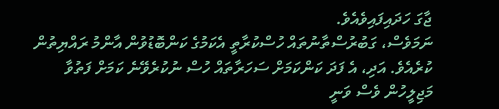ޖާގަ ހަދައިފައިވެއެވެ.
ނަމަވެސް، ގަބުރުސްތާނުތައް ހުސްކުރާތީ އެކަމުގެ ކަންބޮޑުވުން އާންމު ރައްޔިތުން ކުރެއެވެ. އަދި، އެ ފަދަ ކަންކަމަށް ސަހަރާތައް ހުސް ނުކުރެވޭނެ ކަމަށް ފަތުވާ މަޖިލީހުން ވެސް ވަނީ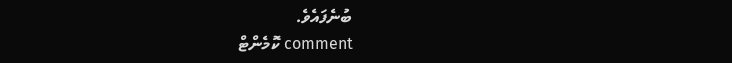ބުނެފައެވެ.
comment ކޮމެންޓް